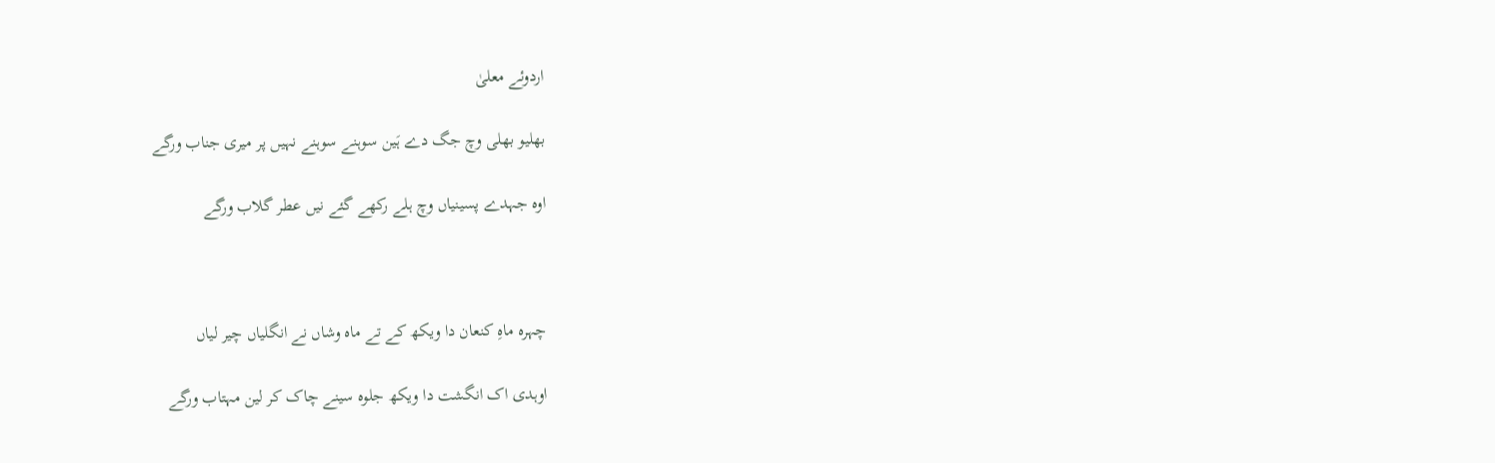اردوئے معلیٰ

بھلیو بھلی وچ جگ دے ہَین سوہنے سوہنے نہیں پر میری جناب ورگے

اوہ جہدے پسینیاں وچ ہلے رکھے گئے نیں عطر گلاب ورگے



چہرہ ماہِ کنعان دا ویکھ کے تے ماہ وشاں نے انگلیاں چیر لیاں

اوہدی اک انگشت دا ویکھ جلوہ سینے چاک کر لین مہتاب ورگے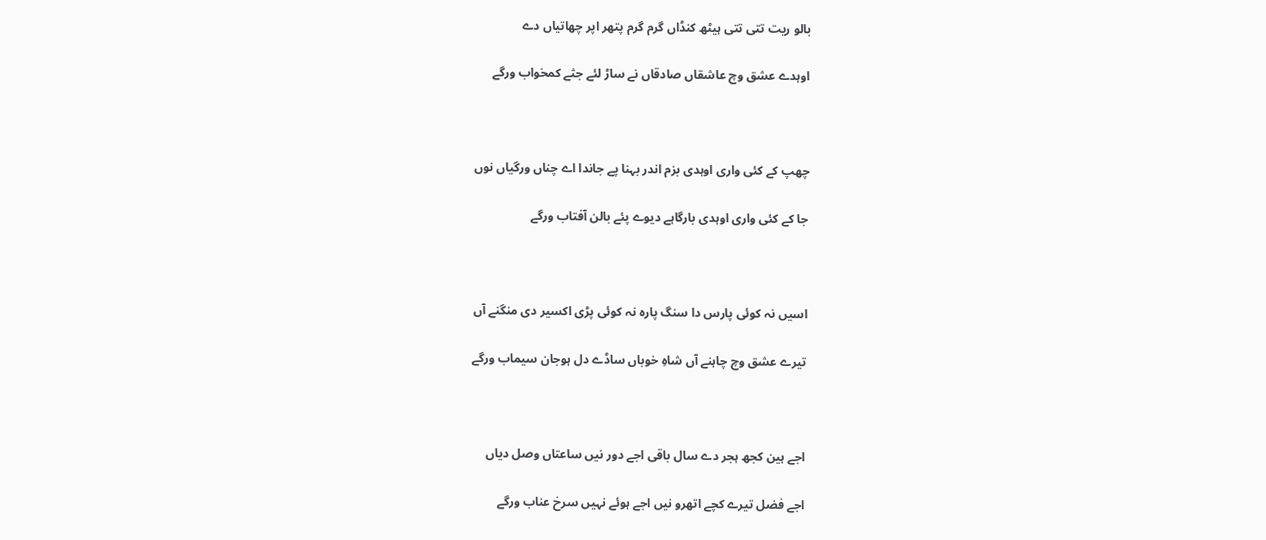بالو ریت تتی تتی ہیٹھ کنڈاں گرم گرم پتھر اپر چھاتیاں دے

اوہدے عشق وچ عاشقاں صادقاں نے ساڑ لئے جثے کمخواب ورگے



چھپ کے کئی واری اوہدی بزم اندر بہنا پے جاندا اے چناں ورگیاں نوں

جا کے کئی واری اوہدی بارگاہے دیوے پئے بالن آفتاب ورگے



اسیں نہ کوئی پارس دا سنگ پارہ نہ کوئی پڑی اکسیر دی منگنے آں

تیرے عشق وچ چاہنے آں شاہِ خوباں ساڈے دل ہوجان سیماب ورگے



اجے ہین کجھ ہجر دے سال باقی اجے دور نیں ساعتاں وصل دیاں

اجے فضل تیرے کچے اتھرو نیں اجے ہوئے نہیں سرخ عناب ورگے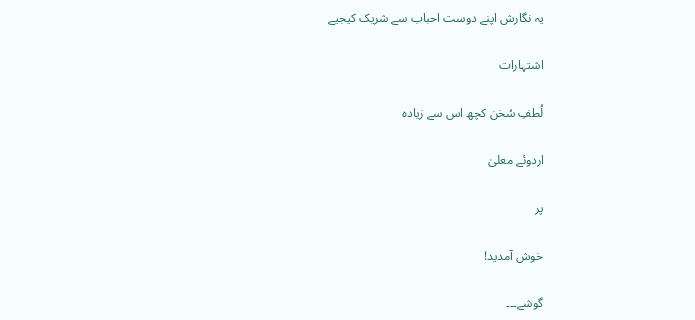یہ نگارش اپنے دوست احباب سے شریک کیجیے

اشتہارات

لُطفِ سُخن کچھ اس سے زیادہ

اردوئے معلیٰ

پر

خوش آمدید!

گوشے۔۔۔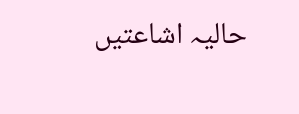حالیہ اشاعتیں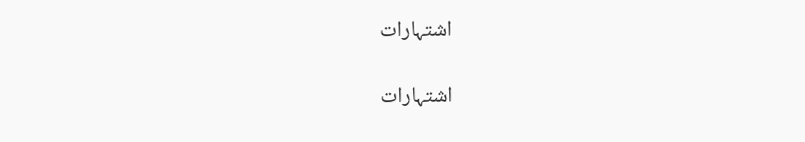اشتہارات

اشتہارات